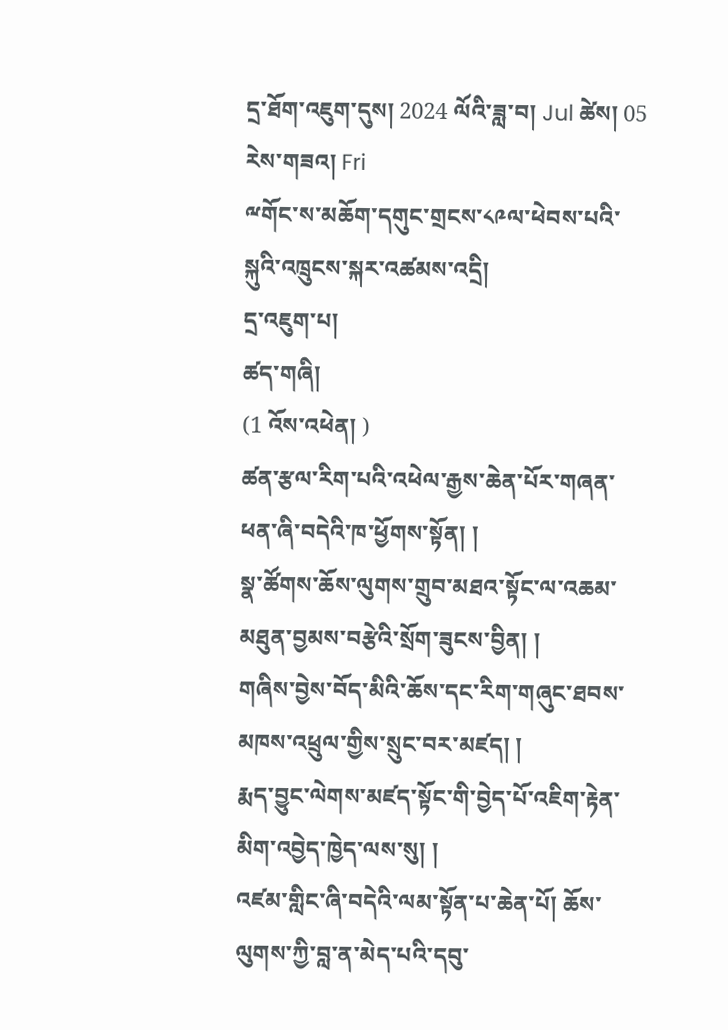དྲ་ཐོག་འཇུག་དུས། 2024 ལོའི་ཟླ་བ། Jul ཚེས། 05 རེས་གཟའ། Fri
ྋགོང་ས་མཆོག་དགུང་གྲངས་༨༩ལ་ཕེབས་པའི་སྐུའི་འཁྲུངས་སྐར་འཚམས་འདྲི།
དྲ་འཇུག་པ།
ཚད་གཞི།
(1 འོས་འཕེན། )
ཚན་རྩལ་རིག་པའི་འཕེལ་རྒྱས་ཆེན་པོར་གཞན་ཕན་ཞི་བདེའི་ཁ་ཕྱོགས་སྟོན། །
སྣ་ཚོགས་ཆོས་ལུགས་གྲུབ་མཐའ་སྟོང་ལ་འཆམ་མཐུན་བྱམས་བརྩེའི་སྲོག་ཟུངས་བྱིན། །
གཞིས་བྱེས་བོད་མིའི་ཆོས་དང་རིག་གཞུང་ཐབས་མཁས་འཕྲུལ་གྱིས་སྲུང་བར་མཛད། །
རྨད་བྱུང་ལེགས་མཛད་སྟོང་གི་བྱེད་པོ་འཇིག་རྟེན་མིག་འབྱེད་ཁྱེད་ལས་སུ། །
འཛམ་གླིང་ཞི་བདེའི་ལམ་སྟོན་པ་ཆེན་པོ། ཆོས་ལུགས་ཀྱི་བླ་ན་མེད་པའི་དབུ་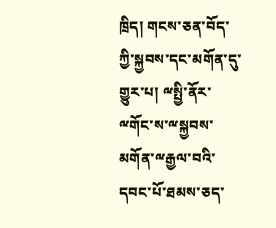ཁྲིད། གངས་ཅན་བོད་ཀྱི་སྐྱབས་དང་མགོན་དུ་གྱུར་པ། ྋསྤྱི་ནོར་ྋགོང་ས་ྋསྐྱབས་མགོན་ྋརྒྱལ་བའི་དབང་པོ་ཐམས་ཅད་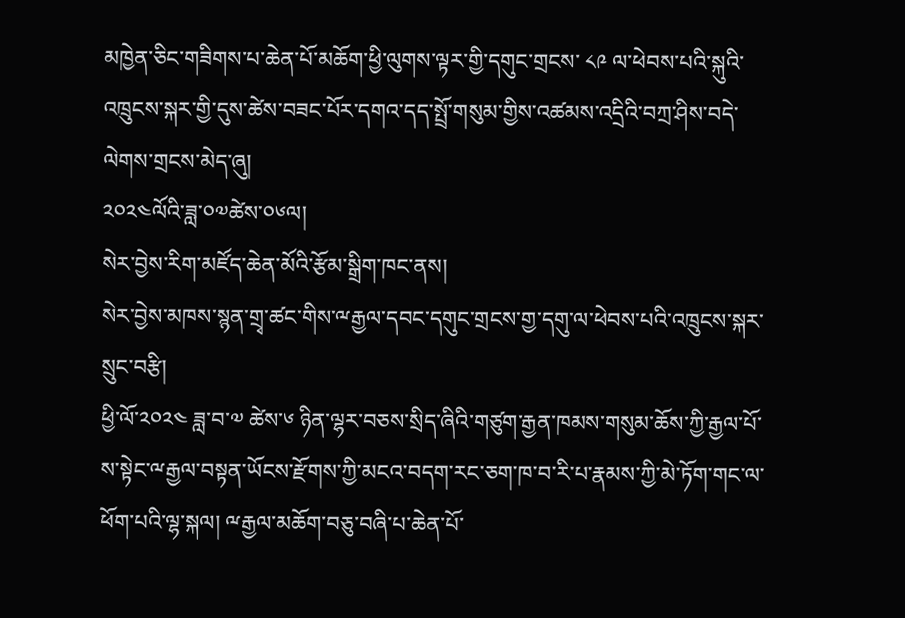མཁྱེན་ཅིང་གཟིགས་པ་ཆེན་པོ་མཆོག་ཕྱི་ལུགས་ལྟར་གྱི་དགུང་གྲངས་ ༨༩ ལ་ཕེབས་པའི་སྐུའི་འཁྲུངས་སྐར་གྱི་དུས་ཚེས་བཟང་པོར་དགའ་དད་སྤྲོ་གསུམ་གྱིས་འཚམས་འདྲིའི་བཀྲ་ཤིས་བདེ་ལེགས་གྲངས་མེད་ཞུ།
༢༠༢༤ལོའི་ཟླ་༠༧ཚེས་༠༦ལ།
སེར་བྱེས་རིག་མཛོད་ཆེན་མོའི་རྩོམ་སྒྲིག་ཁང་ནས།
སེར་བྱེས་མཁས་སྙན་གྲྭ་ཚང་གིས་ྋརྒྱལ་དབང་དགུང་གྲངས་གྱ་དགུ་ལ་ཕེབས་པའི་འཁྲུངས་སྐར་སྲུང་བརྩི།
ཕྱི་ལོ་༢༠༢༤ ཟླ་བ་༧ ཚེས་༦ ཉིན་ལྷར་བཅས་སྲིད་ཞིའི་གཙུག་རྒྱན་ཁམས་གསུམ་ཆོས་ཀྱི་རྒྱལ་པོ་ས་སྟེང་ྋརྒྱལ་བསྟན་ཡོངས་རྫོགས་ཀྱི་མངའ་བདག་རང་ཅག་ཁ་བ་རི་པ་རྣམས་ཀྱི་མེ་ཏོག་གང་ལ་ཕོག་པའི་ལྷ་སྐལ། ྋརྒྱལ་མཆོག་བཅུ་བཞི་པ་ཆེན་པོ་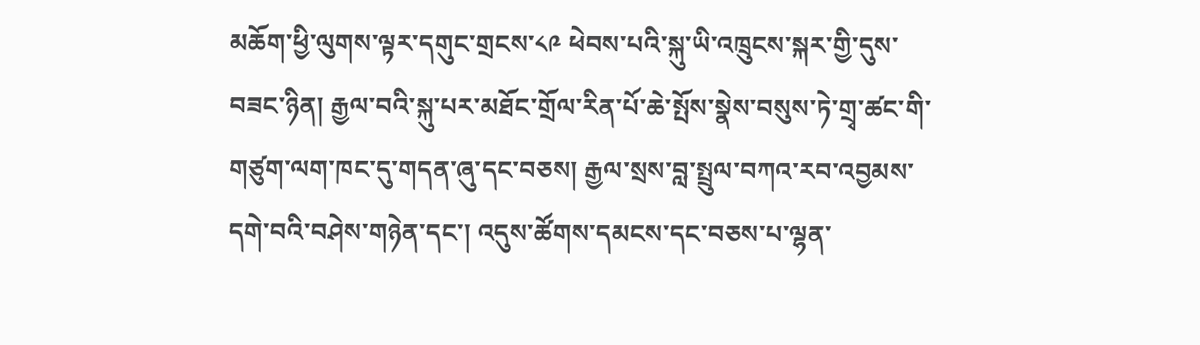མཆོག་ཕྱི་ལུགས་ལྟར་དགུང་གྲངས་༨༩ ཕེབས་པའི་སྐུ་ཡི་འཁྲུངས་སྐར་གྱི་དུས་བཟང་ཉིན། རྒྱལ་བའི་སྐུ་པར་མཐོང་གྲོལ་རིན་པོ་ཆེ་སྤོས་སྣེས་བསུས་ཏེ་གྲྭ་ཚང་གི་གཙུག་ལག་ཁང་དུ་གདན་ཞུ་དང་བཅས། རྒྱལ་སྲས་བླ་སྤྲུལ་བཀའ་རབ་འབྱམས་དགེ་བའི་བཤེས་གཉེན་དང་། འདུས་ཚོགས་དམངས་དང་བཅས་པ་ལྷན་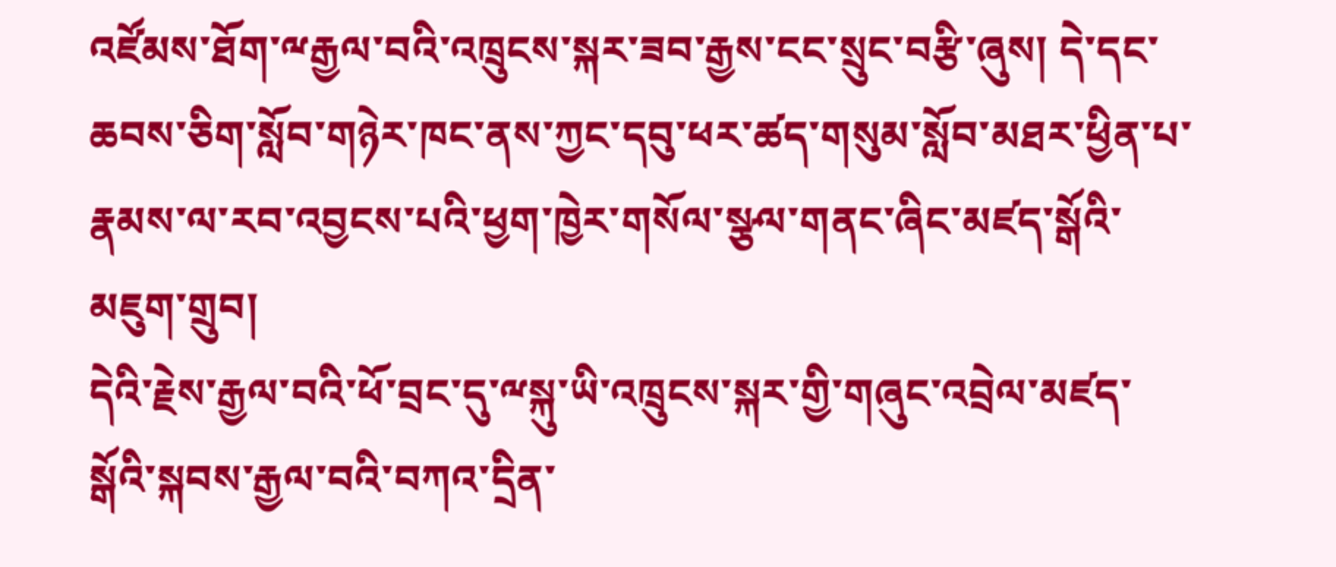འཛོམས་ཐོག་ྋརྒྱལ་བའི་འཁྲུངས་སྐར་ཟབ་རྒྱས་ངང་སྲུང་བརྩི་ཞུས། དེ་དང་ཆབས་ཅིག་སློབ་གཉེར་ཁང་ནས་ཀྱང་དབུ་ཕར་ཚད་གསུམ་སློབ་མཐར་ཕྱིན་པ་རྣམས་ལ་རབ་འབྱངས་པའི་ཕྱག་ཁྱེར་གསོལ་སྩལ་གནང་ཞིང་མཛད་སྒོའི་མཇུག་གྲུབ།
དེའི་རྗེས་རྒྱལ་བའི་ཕོ་བྲང་དུ་ྋསྐུ་ཡི་འཁྲུངས་སྐར་གྱི་གཞུང་འབྲེལ་མཛད་སྒོའི་སྐབས་རྒྱལ་བའི་བཀའ་དྲིན་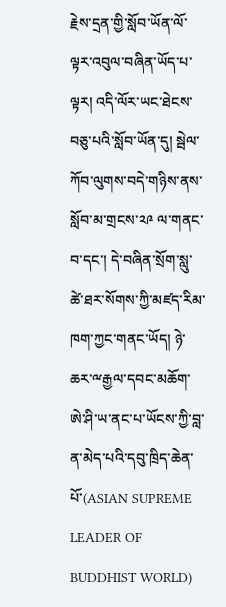རྗེས་དྲན་གྱི་སློབ་ཡོན་ལོ་ལྟར་འབུལ་བཞིན་ཡོད་པ་ལྟར། འདི་ལོར་ཡང་ཐེངས་བཅུ་པའི་སློབ་ཡོན་དུ། སྦེལ་ཀོབ་ལུགས་བདེ་གཉིས་ནས་སློབ་མ་གྲངས་༢༩ ལ་གནང་བ་དང་། དེ་བཞིན་སྲོག་སླུ་ཚེ་ཐར་སོགས་ཀྱི་མཛད་རིམ་ཁག་ཀྱང་གནང་ཡོད། ཉེ་ཆར་ྋརྒྱལ་དབང་མཆོག་ཨེ་ཤི་ཡ་ནང་པ་ཡོངས་ཀྱི་བླ་ན་མེད་པའི་དབུ་ཁྲིད་ཆེན་པོ་(ASIAN SUPREME LEADER OF BUDDHIST WORLD)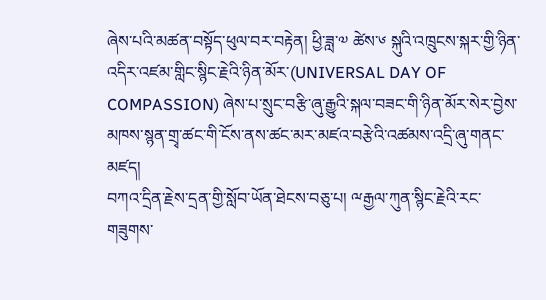ཞེས་པའི་མཚན་བསྟོད་ཕུལ་བར་བརྟེན། ཕྱི་ཟླ་༧ ཚེས་༦ སྐུའི་འཁྲུངས་སྐར་གྱི་ཉིན་འདིར་འཛམ་གླིང་སྙིང་རྗེའི་ཉིན་མོར་(UNIVERSAL DAY OF COMPASSION) ཞེས་པ་སྲུང་བརྩི་ཞུ་རྒྱུའི་སྐལ་བཟང་གི་ཉིན་མོར་སེར་བྱེས་མཁས་སྙན་གྲྭ་ཚང་གི་ངོས་ནས་ཚང་མར་མཛའ་བརྩེའི་འཚམས་འདྲི་ཞུ་གནང་མཛད།
བཀའ་དྲིན་རྗེས་དྲན་གྱི་སློབ་ཡོན་ཐེངས་བཅུ་པ། ྋརྒྱལ་ཀུན་སྙིང་རྗེའི་རང་གཟུགས་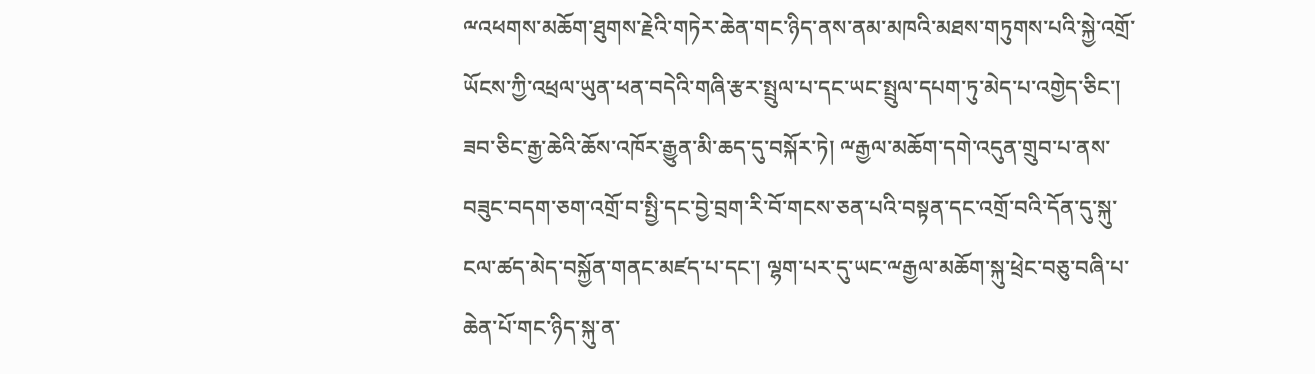ྋའཕགས་མཆོག་ཐུགས་རྗེའི་གཏེར་ཆེན་གང་ཉིད་ནས་ནམ་མཁའི་མཐས་གཏུགས་པའི་སྐྱེ་འགྲོ་ཡོངས་ཀྱི་འཕྲལ་ཡུན་ཕན་བདེའི་གཞི་རྩར་སྤྲུལ་པ་དང་ཡང་སྤྲུལ་དཔག་ཏུ་མེད་པ་འགྱེད་ཅིང་། ཟབ་ཅིང་རྒྱ་ཆེའི་ཆོས་འཁོར་རྒྱུན་མི་ཆད་དུ་བསྐོར་ཏེ། ྋརྒྱལ་མཆོག་དགེ་འདུན་གྲུབ་པ་ནས་བཟུང་བདག་ཅག་འགྲོ་བ་སྤྱི་དང་བྱེ་བྲག་རི་བོ་གངས་ཅན་པའི་བསྟན་དང་འགྲོ་བའི་དོན་དུ་སྐུ་ངལ་ཚད་མེད་བསྐྱོན་གནང་མཛད་པ་དང་། ལྷག་པར་དུ་ཡང་ྋརྒྱལ་མཆོག་སྐུ་ཕྲེང་བཅུ་བཞི་པ་ཆེན་པོ་གང་ཉིད་སྐུ་ན་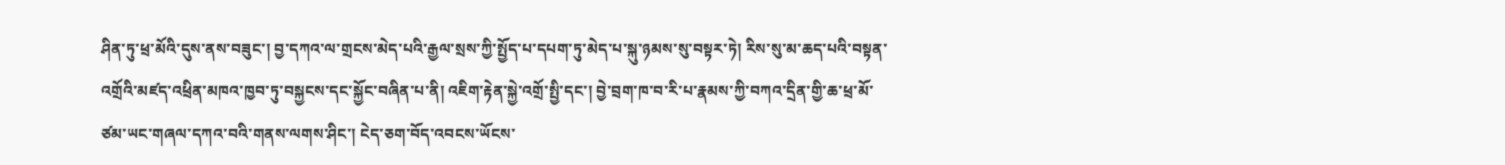ཤིན་ཏུ་ཕྲ་མོའི་དུས་ནས་བཟུང་། བྱ་དཀའ་ལ་གྲངས་མེད་པའི་རྒྱལ་སྲས་ཀྱི་སྤྱོད་པ་དཔག་ཏུ་མེད་པ་སྐུ་ཉམས་སུ་བསྟར་ཏེ། རིས་སུ་མ་ཆད་པའི་བསྟན་འགྲོའི་མཛད་འཕྲིན་མཁའ་ཁྱབ་ཏུ་བསྐྱངས་དང་སྐྱོང་བཞིན་པ་ནི། འཇིག་རྟེན་སྐྱེ་འགྲོ་སྤྱི་དང་། བྱེ་བྲག་ཁ་བ་རི་པ་རྣམས་ཀྱི་བཀའ་དྲིན་གྱི་ཆ་ཕྲ་མོ་ཙམ་ཡང་གཞལ་དཀའ་བའི་གནས་ལགས་ཤིང་། ངེད་ཅག་བོད་འབངས་ཡོངས་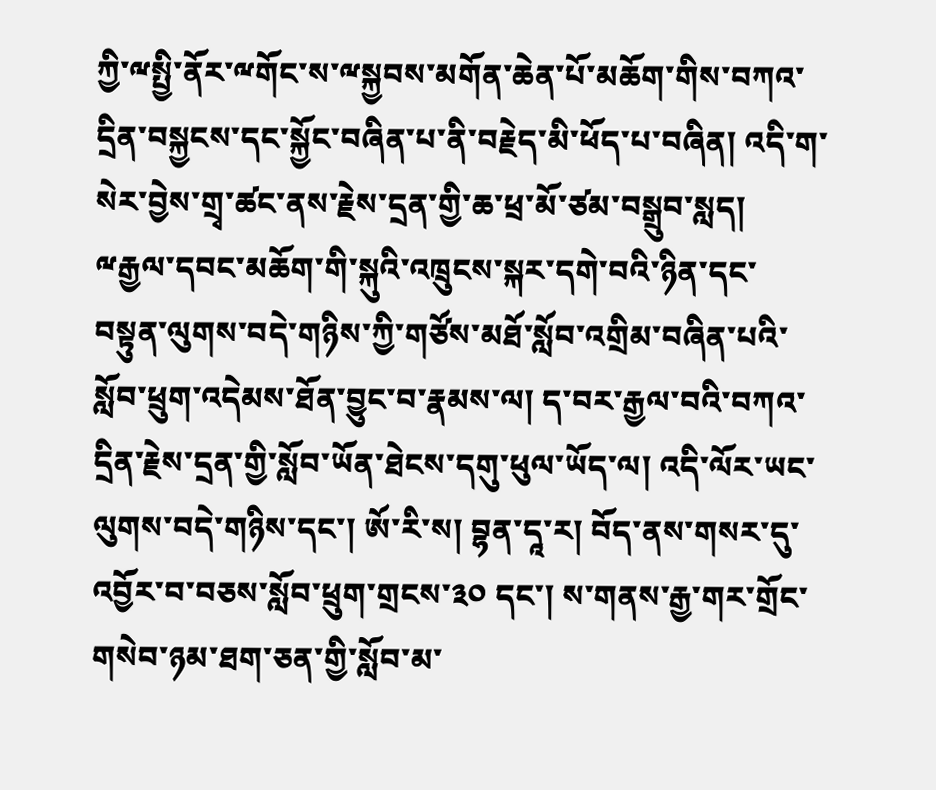ཀྱི་ྋསྤྱི་ནོར་ྋགོང་ས་ྋསྐྱབས་མགོན་ཆེན་པོ་མཆོག་གིས་བཀའ་དྲིན་བསྐྱངས་དང་སྐྱོང་བཞིན་པ་ནི་བརྗེད་མི་ཕོད་པ་བཞིན། འདི་ག་སེར་བྱེས་གྲྭ་ཚང་ནས་རྗེས་དྲན་གྱི་ཆ་ཕྲ་མོ་ཙམ་བསྒྲུབ་སླད། ྋརྒྱལ་དབང་མཆོག་གི་སྐུའི་འཁྲུངས་སྐར་དགེ་བའི་ཉིན་དང་བསྟུན་ལུགས་བདེ་གཉིས་ཀྱི་གཙོས་མཐོ་སློབ་འགྲིམ་བཞིན་པའི་སློབ་ཕྲུག་འདེམས་ཐོན་བྱུང་བ་རྣམས་ལ། ད་བར་རྒྱལ་བའི་བཀའ་དྲིན་རྗེས་དྲན་གྱི་སློབ་ཡོན་ཐེངས་དགུ་ཕུལ་ཡོད་ལ། འདི་ལོར་ཡང་ལུགས་བདེ་གཉིས་དང་། ཨོ་རི་ས། བྷན་དཱ་ར། བོད་ནས་གསར་དུ་འབྱོར་བ་བཅས་སློབ་ཕྲུག་གྲངས་༣༠ དང་། ས་གནས་རྒྱ་གར་གྲོང་གསེབ་ཉམ་ཐག་ཅན་གྱི་སློབ་མ་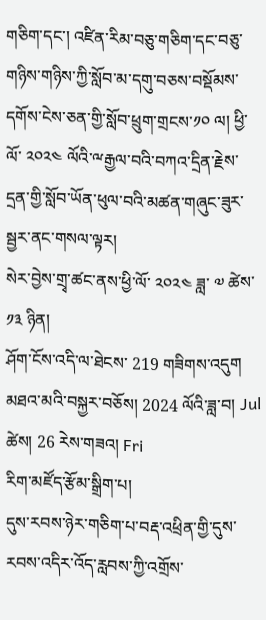གཅིག་དང་། འཛིན་རིམ་བཅུ་གཅིག་དང་བཅུ་གཉིས་གཉིས་ཀྱི་སློབ་མ་དགུ་བཅས་བསྡོམས་དགོས་ངེས་ཅན་གྱི་སློབ་ཕྲུག་གྲངས་༡༠ ལ། ཕྱི་ལོ་ ༢༠༢༤ ལོའི་ྋརྒྱལ་བའི་བཀའ་དྲིན་རྗེས་དྲན་གྱི་སློབ་ཡོན་ཕུལ་བའི་མཚན་གཞུང་ཟུར་སྦྱར་ནང་གསལ་ལྟར།
སེར་བྱེས་གྲྭ་ཚང་ནས་ཕྱི་ལོ་ ༢༠༢༤ ཟླ་ ༧ ཚེས་ ༡༣ ཉིན།
ཤོག་ངོས་འདི་ལ་ཐེངས་ 219 གཟིགས་འདུག མཐའ་མའི་བསྐྱར་བཅོས། 2024 ལོའི་ཟླ་བ། Jul ཚེས། 26 རེས་གཟའ། Fri
རིག་མཛོད་རྩོམ་སྒྲིག་པ།
དུས་རབས་ཉེར་གཅིག་པ་བརྡ་འཕྲིན་གྱི་དུས་རབས་འདིར་འོད་རླབས་ཀྱི་འགྲོས་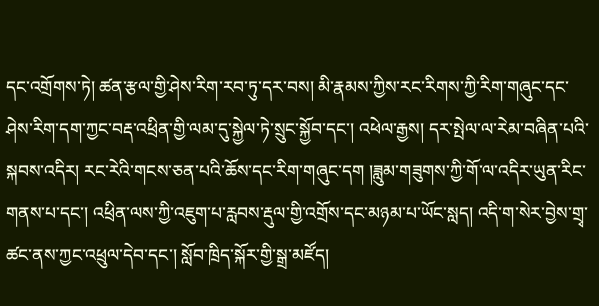དང་འགྲོགས་ཏེ། ཚན་རྩལ་གྱི་ཤེས་རིག་རབ་ཏུ་དར་བས། མི་རྣམས་ཀྱིས་རང་རིགས་ཀྱི་རིག་གཞུང་དང་ཤེས་རིག་དག་ཀྱང་བརྡ་འཕྲིན་གྱི་ལམ་དུ་སྐྱེལ་ཏེ་སྲུང་སྐྱོབ་དང་། འཕེལ་རྒྱས། དར་སྤེལ་ལ་རེམ་བཞིན་པའི་སྐབས་འདིར། རང་རེའི་གངས་ཅན་པའི་ཆོས་དང་རིག་གཞུང་དག །ཟླུམ་གཟུགས་ཀྱི་གོ་ལ་འདིར་ཡུན་རིང་གནས་པ་དང་། འཕྲིན་ལས་ཀྱི་འཇུག་པ་རླབས་རྡུལ་གྱི་འགྲོས་དང་མཉམ་པ་ཡོང་སླད། འདི་ག་སེར་བྱེས་གྲྭ་ཚང་ནས་ཀྱང་འཕྲུལ་དེབ་དང་། སློབ་ཁྲིད་སྐོར་གྱི་སྒྲ་མཛོད།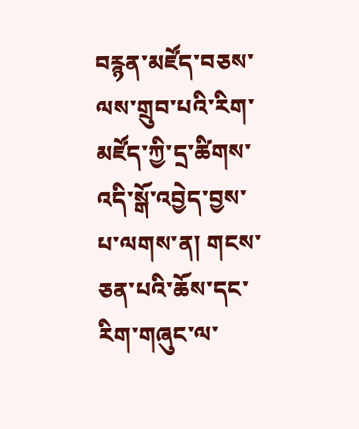བརྙན་མཛོད་བཅས་ལས་གྲུབ་པའི་རིག་མཛོད་ཀྱི་དྲ་ཚིགས་འདི་སྒོ་འབྱེད་བྱས་པ་ལགས་ན། གངས་ཅན་པའི་ཆོས་དང་རིག་གཞུང་ལ་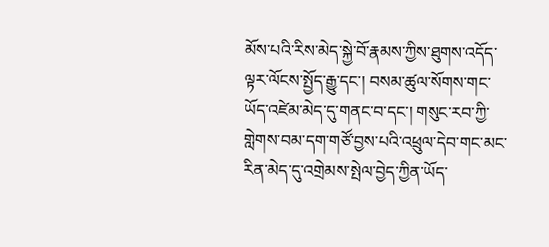མོས་པའི་རིས་མེད་སྐྱེ་བོ་རྣམས་ཀྱིས་ཐུགས་འདོད་ལྟར་ལོངས་སྤྱོད་རྒྱུ་དང་། བསམ་ཚུལ་སོགས་གང་ཡོད་འཛེམ་མེད་དུ་གནང་བ་དང་། གསུང་རབ་ཀྱི་གླེགས་བམ་དག་གཙོ་བྱས་པའི་འཕྲུལ་དེབ་གང་མང་རིན་མེད་དུ་འགྲེམས་སྤེལ་བྱེད་ཀྱིན་ཡོད་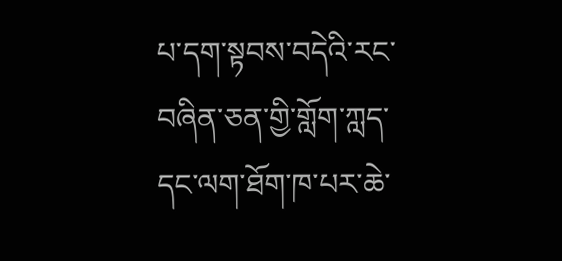པ་དག་སྟབས་བདེའི་རང་བཞིན་ཅན་གྱི་གློག་ཀླད་དང་ལག་ཐོག་ཁ་པར་ཆེ་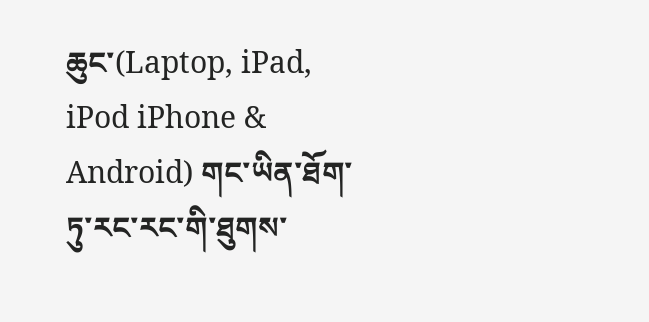ཆུང་(Laptop, iPad, iPod iPhone & Android) གང་ཡིན་ཐོག་ཏུ་རང་རང་གི་ཐུགས་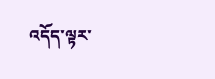འདོད་ལྟར་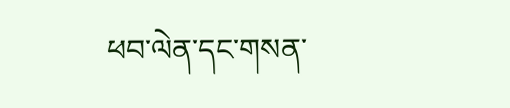ཕབ་ལེན་དང་གསན་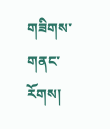གཟིགས་གནང་རོགས།